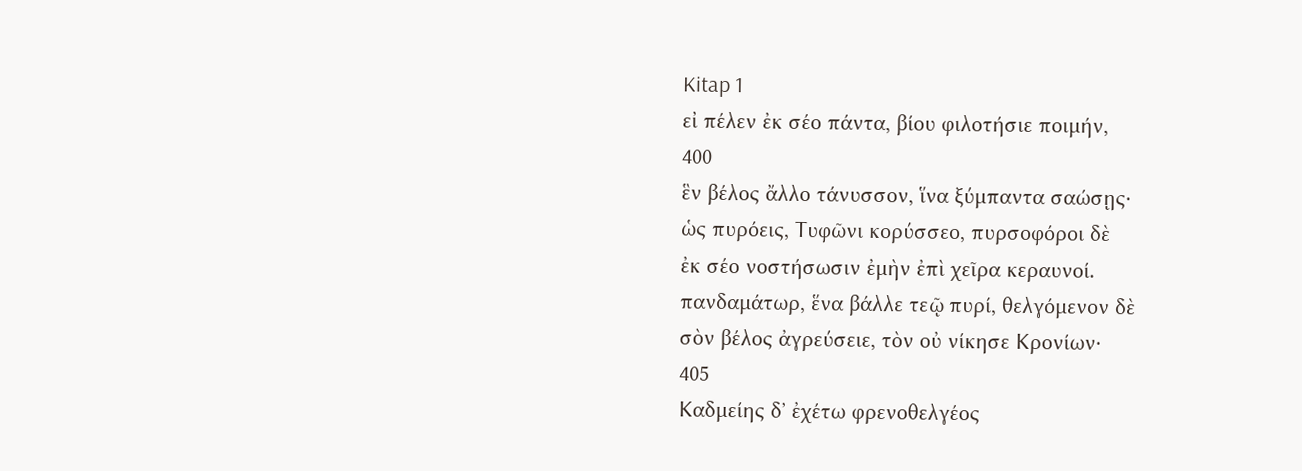Kitap 1
εἰ πέλεν ἐκ σέο πάντα, βίου φιλοτήσιε ποιμήν,
400
ἓν βέλος ἄλλο τάνυσσον, ἵνα ξύμπαντα σαώσῃς·
ὡς πυρόεις, Τυφῶνι κορύσσεο, πυρσοφόροι δὲ
ἐκ σέο νοστήσωσιν ἐμὴν ἐπὶ χεῖρα κεραυνοί.
πανδαμάτωρ, ἕνα βάλλε τεῷ πυρί, θελγόμενον δὲ
σὸν βέλος ἀγρεύσειε, τὸν οὐ νίκησε Κρονίων·
405
Καδμείης δʼ ἐχέτω φρενοθελγέος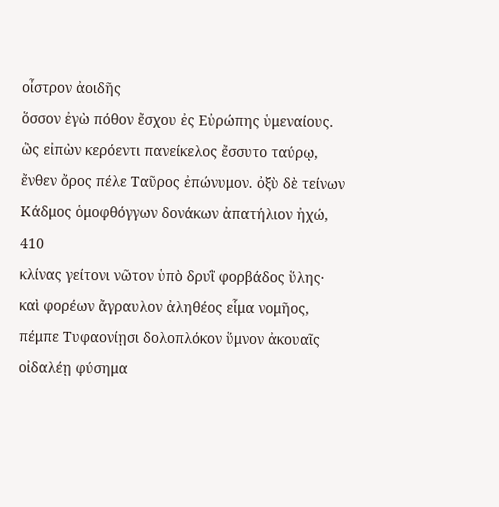οἶστρον ἀοιδῆς
ὅσσον ἐγὼ πόθον ἔσχου ἐς Εὐρώπης ὑμεναίους.
ὣς εἰπὼν κερόεντι πανείκελος ἔσσυτο ταύρῳ,
ἔνθεν ὄρος πέλε Ταῦρος ἐπώνυμον. ὀξὺ δὲ τείνων
Κάδμος ὁμοφθόγγων δονάκων ἀπατήλιον ἠχώ,
410
κλίνας γείτονι νῶτον ὑπὸ δρυῒ φορβάδος ὕλης·
καὶ φορέων ἄγραυλον ἀληθέος εἷμα νομῆος,
πέμπε Τυφαονίῃσι δολοπλόκον ὕμνον ἀκουαῖς
οἰδαλέῃ φύσημα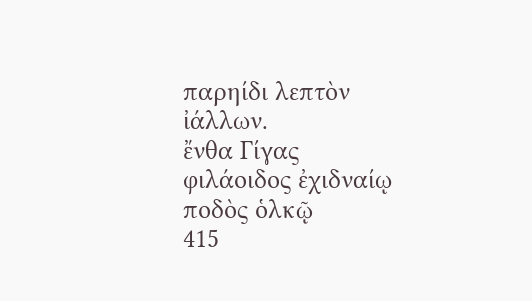παρηίδι λεπτὸν ἰάλλων.
ἔνθα Γίγας φιλάοιδος ἐχιδναίῳ ποδὸς ὁλκῷ
415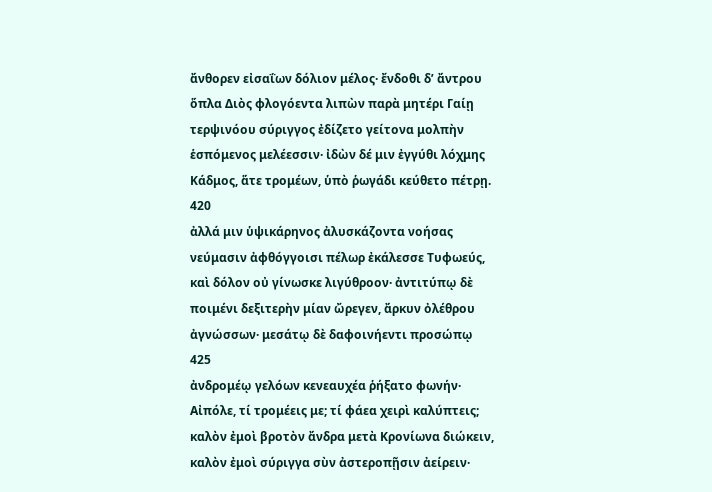ἄνθορεν εἰσαΐων δόλιον μέλος· ἔνδοθι δʼ ἄντρου
ὅπλα Διὸς φλογόεντα λιπὼν παρὰ μητέρι Γαίῃ
τερψινόου σύριγγος ἐδίζετο γείτονα μολπὴν
ἑσπόμενος μελέεσσιν· ἰδὼν δέ μιν ἐγγύθι λόχμης
Κάδμος, ἅτε τρομέων, ὑπὸ ῥωγάδι κεύθετο πέτρῃ.
420
ἀλλά μιν ὑψικάρηνος ἀλυσκάζοντα νοήσας
νεύμασιν ἀφθόγγοισι πέλωρ ἐκάλεσσε Τυφωεύς,
καὶ δόλον οὐ γίνωσκε λιγύθροον· ἀντιτύπῳ δὲ
ποιμένι δεξιτερὴν μίαν ὤρεγεν, ἄρκυν ὀλέθρου
ἀγνώσσων· μεσάτῳ δὲ δαφοινήεντι προσώπῳ
425
ἀνδρομέῳ γελόων κενεαυχέα ῥήξατο φωνήν·
Αἰπόλε, τί τρομέεις με; τί φάεα χειρὶ καλύπτεις;
καλὸν ἐμοὶ βροτὸν ἄνδρα μετὰ Κρονίωνα διώκειν,
καλὸν ἐμοὶ σύριγγα σὺν ἀστεροπῇσιν ἀείρειν·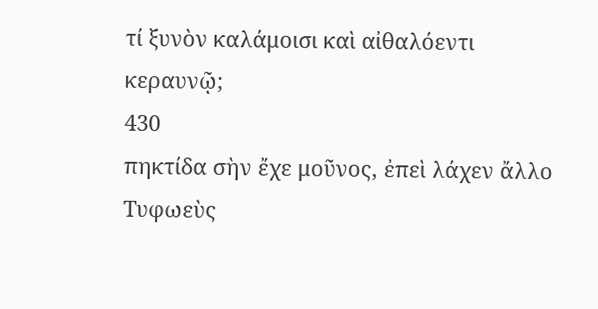τί ξυνὸν καλάμοισι καὶ αἰθαλόεντι κεραυνῷ;
430
πηκτίδα σὴν ἔχε μοῦνος, ἐπεὶ λάχεν ἄλλο Τυφωεὺς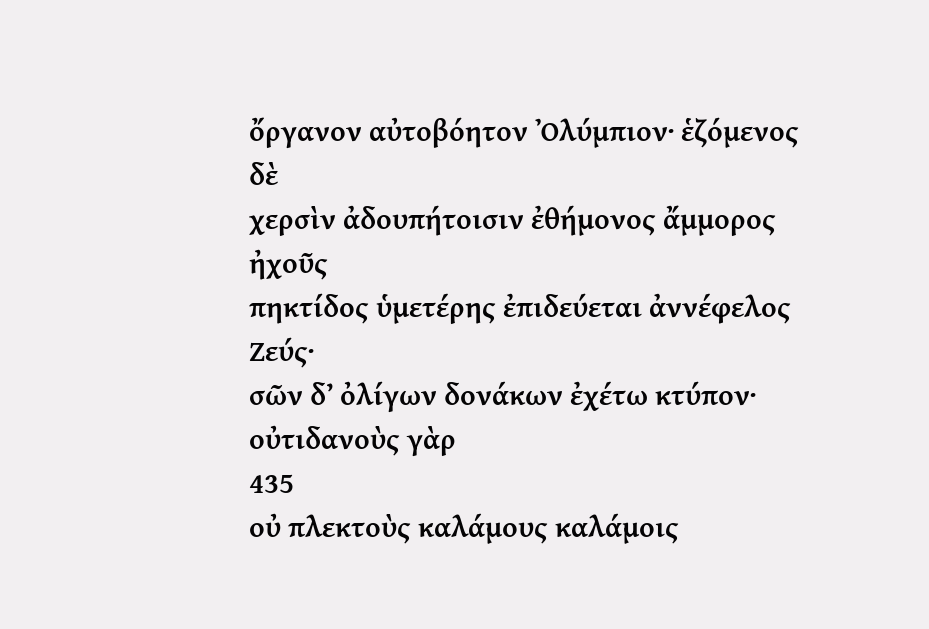ὄργανον αὐτοβόητον Ὀλύμπιον· ἑζόμενος δὲ
χερσὶν ἀδουπήτοισιν ἐθήμονος ἄμμορος ἠχοῦς
πηκτίδος ὑμετέρης ἐπιδεύεται ἀννέφελος Ζεύς·
σῶν δʼ ὀλίγων δονάκων ἐχέτω κτύπον· οὐτιδανοὺς γὰρ
435
οὐ πλεκτοὺς καλάμους καλάμοις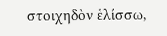στοιχηδὸν ἑλίσσω,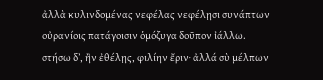ἀλλὰ κυλινδομένας νεφέλας νεφέλῃσι συνάπτων
οὐρανίοις πατάγοισιν ὁμόζυγα δοῦπον ἰάλλω.
στήσω δʼ, ἢν ἐθέλῃς, φιλίην ἔριν· ἀλλά σὺ μέλπων